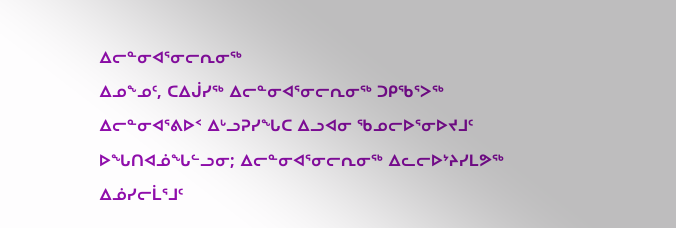ᐃᓕᓐᓂᐊᕐᓂᓕᕆᓂᖅ
ᐃᓄᖕᓄᑦ, ᑕᐃᒎᓯᖅ ᐃᓕᓐᓂᐊᕐᓂᓕᕆᓂᖅ ᑐᑭᖃᕐᐳᖅ ᐃᓕᓐᓂᐊᕐᕕᐅᑉ ᐃᒡᓗᕈᓯᖓᑕ ᐃᓗᐊᓂ ᖃᓄᓕᐅᕐᓂᐅᔪᒧᑦ ᐅᖓᑎᐊᓅᖓᓪᓗᓂ; ᐃᓕᓐᓂᐊᕐᓂᓕᕆᓂᖅ ᐃᓚᓕᐅᔾᔨᓯᒪᕗᖅ ᐃᓅᓯᓕᒫᕐᒧᑦ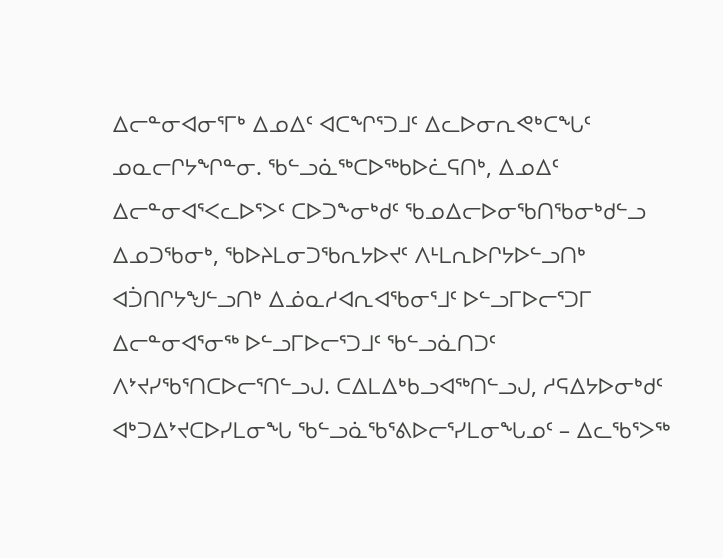ᐃᓕᓐᓂᐊᓂᕐᒥᒃ ᐃᓄᐃᑦ ᐊᑕᖏᕐᑐᒧᑦ ᐃᓚᐅᓂᕆᕙᒃᑕᖓᑦ ᓄᓇᓕᒋᔭᖏᓐᓂ. ᖃᓪᓗᓈᖅᑕᐅᖅᑲᐅᓛᕋᑎᒃ, ᐃᓄᐃᑦ ᐃᓕᓐᓂᐊᕐᐸᓚᐅᕐᐳᑦ ᑕᐅᑐᖕᓂᒃᑯᑦ ᖃᓄᐃᓕᐅᓂᖃᑎᖃᓂᒃᑯᓪᓗ ᐃᓄᑐᖃᓂᒃ, ᖃᐅᔨᒪᓂᑐᖃᕆᔭᐅᔪᑦ ᐱᒻᒪᕆᐅᒋᔭᐅᓪᓗᑎᒃ ᐊᑑᑎᒋᔭᖑᓪᓗᑎᒃ ᐃᓅᓇᓱᐊᕆᐊᖃᓂᕐᒧᑦ ᐅᓪᓗᒥᐅᓕᕐᑐᒥ ᐃᓕᓐᓂᐊᕐᓂᖅ ᐅᓪᓗᒥᐅᓕᕐᑐᒧᑦ ᖃᓪᓗᓈᑎᑐᑦ ᐱᔾᔪᓯᖃᕐᑎᑕᐅᓕᕐᑎᓪᓗᒍ. ᑕᐃᒪᐃᒃᑲᓗᐊᖅᑎᓪᓗᒍ, ᓱᕋᐃᔭᐅᓂᒃᑯᑦ ᐊᒃᑐᐃᔾᔪᑕᐅᓯᒪᓂᖓ ᖃᓪᓗᓈᖃᕐᕕᐅᓕᕐᓯᒪᓂᖓᓄᑦ – ᐃᓚᖃᕐᐳᖅ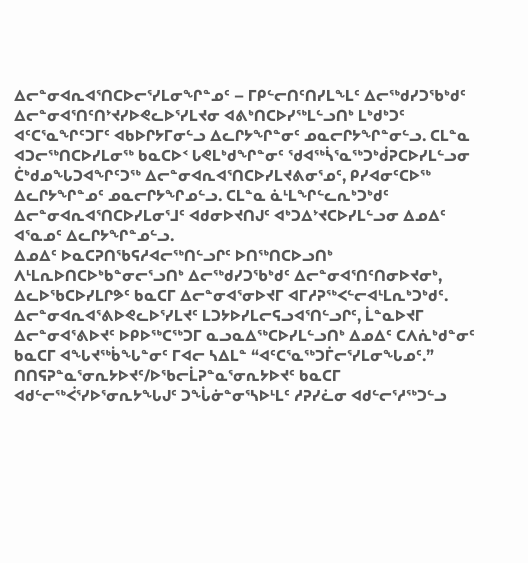ᐃᓕᓐᓂᐊᕆᐊᕐᑎᑕᐅᓕᕐᓯᒪᓂᖏᓐᓄᑦ – ᒥᑭᓪᓕᑎᑦᑎᓯᒪᖕᒪᑦ ᐃᓕᖅᑯᓯᑐᖃᒃᑯᑦ ᐃᓕᓐᓂᐊᕐᑎᑦᑎᔾᔪᓯᐅᕙᓚᐅᕐᓯᒪᔪᓂ ᐊᕕᒃᑎᑕᐅᓯᖅᒪᓪᓗᑎᒃ ᒪᒃᑯᒃᑐᑦ ᐊᑦᑕᕐᓇᖏᑦᑐᒥᑦ ᐊᑲᐅᒋᔭᒥᓂᓪᓗ ᐃᓚᒋᔭᖏᓐᓂᑦ ᓄᓇᓕᒋᔭᖏᓐᓂᓪᓗ. ᑕᒪᓐᓇ ᐊᑐᓕᖅᑎᑕᐅᓯᒪᓂᖅ ᑲᓇᑕᐅᑉ ᒐᕙᒪᒃᑯᖏᓐᓂᑦ ᖁᐊᖅᓵᕐᓇᖅᑐᒃᑰᕈᑕᐅᓯᒪᓪᓗᓂ ᑖᒃᑯᓄᖓᑐᐊᖏᑦᑐᖅ ᐃᓕᓐᓂᐊᕆᐊᕐᑎᑕᐅᓯᒪᔪᕕᓂᕐᓄᑦ, ᑭᓯᐊᓂᑦᑕᐅᖅ ᐃᓚᒋᔭᖏᓐᓄᑦ ᓄᓇᓕᒋᔭᖏᓄᓪᓗ. ᑕᒪᓐᓇ ᓈᒻᒪᖏᓪᓚᕆᒃᑐᒃᑯᑦ ᐃᓕᓐᓂᐊᕆᐊᕐᑎᑕᐅᓯᒪᓂᕐᒧᑦ ᐊᑯᓂᐅᔪᑎᒍᑦ ᐊᒃᑐᐃᔾᔪᑕᐅᓯᒪᓪᓗᓂ ᐃᓄᐃᑦ ᐊᕐᓇᓄᑦ ᐃᓚᒋᔭᖏᓐᓄᓪᓗ.
ᐃᓄᐃᑦ ᐅᓇᑕᕈᑎᖃᕋᓱᐊᓕᖅᑎᓪᓗᒋᑦ ᐅᑎᖅᑎᑕᐅᓗᑎᒃ ᐱᒻᒪᕆᐅᑎᑕᐅᒃᑲᓐᓂᓕᕐᓗᑎᒃ ᐃᓕᖅᑯᓯᑐᖃᒃᑯᑦ ᐃᓕᓐᓂᐊᕐᑎᑦᑎᓂᐅᔪᓂᒃ, ᐃᓚᐅᖃᑕᐅᓯᒪᒋᕗᑦ ᑲᓇᑕᒥ ᐃᓕᓐᓂᐊᕐᓂᐅᔪᒥ ᐊᒥᓱᕈᖅᐸᓪᓕᐊᒻᒪᕆᒃᑐᒃᑯᑦ. ᐃᓕᓐᓂᐊᕆᐊᕐᕕᐅᕙᓚᐅᕐᓯᒪᔪᑦ ᒪᑐᔭᐅᓯᒪᓕᕋᓗᐊᕐᑎᓪᓗᒋᑦ, ᒫᓐᓇᐅᔪᒥ ᐃᓕᓐᓂᐊᕐᕕᐅᔪᑦ ᐅᑭᐅᖅᑕᖅᑐᒥ ᓇᓗᓇᐃᖅᑕᐅᓯᒪᓪᓗᑎᒃ ᐃᓄᐃᑦ ᑕᐱᕇᒃᑯᓐᓂᑦ ᑲᓇᑕᒥ ᐊᖓᔪᖅᑳᖓᓐᓂᑦ ᒥᐊᓕ ᓴᐃᒪᓐ “ᐊᑦᑕᕐᓇᖅᑐᒦᓕᕐᓯᒪᓂᖓᓄᑦ.” ᑎᑎᕋᕈᓐᓇᕐᓂᕆᔭᐅᔪᑦ/ᐅᖃᓕᒫᕈᓐᓇᕐᓂᕆᔭᐅᔪᑦ ᑲᓇᑕᒥ ᐊᑯᓪᓕᖅᐹᕐᓯᐅᕐᓂᕆᔭᖓᒍᑦ ᑐᖔᓃᓐᓂᕐᓴᐅᒻᒪᑦ ᓱᕈᓯᓛᓂ ᐊᑯᓪᓕᕐᓱᖅᑐᓪᓗ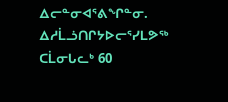ᐃᓕᓐᓂᐊᕐᕕᖏᓐᓂ. ᐃᓱᒫᓘᑎᒋᔭᐅᓕᕐᓯᒪᕗᖅ ᑕᒫᓂᒐᓚᒃ 60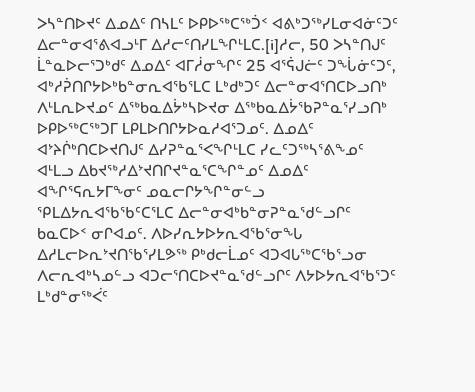ᐳᓴᓐᑎᐅᔪᑦ ᐃᓄᐃᑦ ᑎᓴᒪᑦ ᐅᑭᐅᖅᑕᖅᑑᑉ ᐊᕕᒃᑐᖅᓯᒪᓂᐊᓃᑦᑐᑦ ᐃᓕᓐᓂᐊᕐᕕᐊᓗᒻᒥ ᐃᓱᓕᑦᑎᓯᒪᖏᒻᒪᑕ.[i]ᓱᓕ, 50 ᐳᓴᓐᑎᒍᑦ ᒫᓐᓇᐅᓕᕐᑐᒃᑯᑦ ᐃᓄᐃᑦ ᐊᒥᓲᓂᖏᑦ 25 ᐊᕐᕌᒍᓖᑦ ᑐᖔᓃᑦᑐᑦ, ᐊᒃᓱᕉᑎᒋᔭᐅᒃᑲᓐᓂᕆᐊᖃᕐᒪᑕ ᒪᒃᑯᒃᑐᑦ ᐃᓕᓐᓂᐊᕐᑎᑕᐅᓗᑎᒃ ᐱᒻᒪᕆᐅᔪᓄᑦ ᐃᖅᑲᓇᐃᔮᒃᓴᐅᔪᓂ ᐃᖅᑲᓇᐃᔮᖃᕈᓐᓇᕐᓯᓗᑎᒃ ᐅᑭᐅᖅᑕᖅᑐᒥ ᒪᑭᒪᐅᑎᒋᔭᐅᓇᓱᐊᕐᑐᓄᑦ. ᐃᓄᐃᑦ ᐊᔾᔨᒌᒃᑎᑕᐅᔪᑎᒍᑦ ᐃᓯᕈᓐᓇᕐᐸᖏᒻᒪᑕ ᓯᓚᑦᑐᖅᓴᕐᕕᖕᓄᑦ ᐊᒻᒪᓗ ᐃᑲᔪᖅᓱᐃᔾᔪᑎᒋᔪᓐᓇᕐᑕᖏᓐᓄᑦ ᐃᓄᐃᑦ ᐊᖏᕐᕋᕆᔭᒥᖕᓂᑦ ᓄᓇᓕᒋᔭᖏᓐᓂᓪᓗ ᕿᒪᐃᔭᕆᐊᖃᖃᑦᑕᕐᒪᑕ ᐃᓕᓐᓂᐊᒃᑲᓐᓂᕈᓐᓇᖁᓪᓗᒋᑦ ᑲᓇᑕᐅᑉ ᓂᒋᐊᓄᑦ. ᐱᐅᓯᕆᔭᐅᔭᕆᐊᖃᕐᓂᖓ ᐃᓱᒪᓕᐅᕆᔾᔪᑎᖃᕐᓯᒪᕗᖅ ᑭᒃᑯᓕᒫᓄᑦ ᐊᑐᐊᒐᖅᑕᖃᕐᓗᓂ ᐱᓕᕆᐊᒃᓴᓄᓪᓗ ᐊᑐᓕᕐᑎᑕᐅᔪᓐᓇᖁᓪᓗᒋᑦ ᐱᔭᐅᔭᕆᐊᖃᕐᑐᑦ ᒪᒃᑯᓐᓂᖅᐹᑦ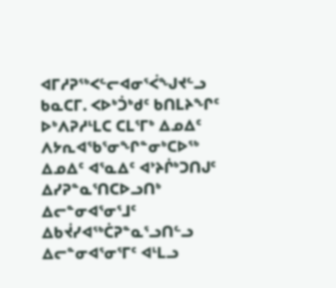ᐊᒥᓱᕈᖅᐸᓪᓕᐊᓂᕐᐹᖑᔪᓪᓗ ᑲᓇᑕᒥ. ᐸᐅᒃᑑᒃᑯᑦ ᑲᑎᒪᔨᖏᑦ ᐅᒃᐱᕈᓱᒻᒪᑕ ᑕᒪᕐᒥᒃ ᐃᓄᐃᑦ ᐱᔭᕆᐊᖃᕐᓂᖏᓐᓂᒃᑕᐅᖅ ᐃᓄᐃᑦ ᐊᕐᓇᐃᑦ ᐊᔾᔨᒌᒃᑐᑎᒍᑦ ᐃᓯᕈᓐᓇᕐᑎᑕᐅᓗᑎᒃ ᐃᓕᓐᓂᐊᕐᓂᕐᒧᑦ ᐃᑲᔫᓯᐊᖅᑖᕈᓐᓇᕐᓗᑎᓪᓗ ᐃᓕᓐᓂᐊᕐᓂᕐᒥᑦ ᐊᒻᒪᓗ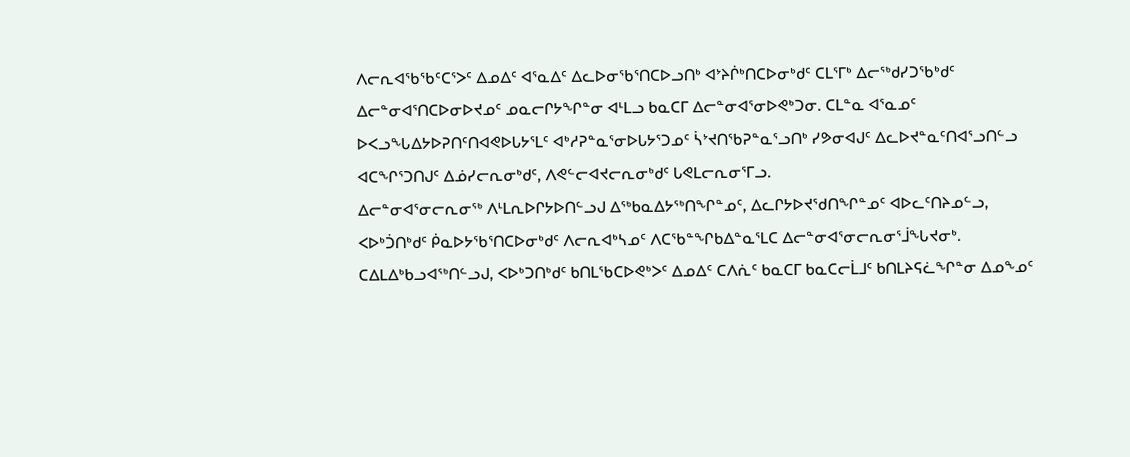ᐱᓕᕆᐊᖃᖃᑦᑕᕐᐳᑦ ᐃᓄᐃᑦ ᐊᕐᓇᐃᑦ ᐃᓚᐅᓂᖃᕐᑎᑕᐅᓗᑎᒃ ᐊᔾᔨᒌᒃᑎᑕᐅᓂᒃᑯᑦ ᑕᒪᕐᒥᒃ ᐃᓕᖅᑯᓯᑐᖃᒃᑯᑦ ᐃᓕᓐᓂᐊᕐᑎᑕᐅᓂᐅᔪᓄᑦ ᓄᓇᓕᒋᔭᖏᓐᓂ ᐊᒻᒪᓗ ᑲᓇᑕᒥ ᐃᓕᓐᓂᐊᕐᓂᐅᕙᒃᑐᓂ. ᑕᒪᓐᓇ ᐊᕐᓇᓄᑦ ᐅᐸᓗᖓᐃᔭᐅᕈᑎᑦᑎᐊᕙᐅᒐᔭᕐᒪᑦ ᐊᒃᓱᕈᓐᓇᕐᓂᐅᒐᔭᕐᑐᓄᑦ ᓵᔾᔪᑎᖃᕈᓐᓇᕐᓗᑎᒃ ᓯᕗᓂᐊᒍᑦ ᐃᓚᐅᔪᓐᓇᑦᑎᐊᕐᓗᑎᓪᓗ ᐊᑕᖏᕐᑐᑎᒍᑦ ᐃᓅᓯᓕᕆᓂᒃᑯᑦ, ᐱᕙᓪᓕᐊᔪᓕᕆᓂᒃᑯᑦ ᒐᕙᒪᓕᕆᓂᕐᒥᓗ.
ᐃᓕᓐᓂᐊᕐᓂᓕᕆᓂᖅ ᐱᒻᒪᕆᐅᒋᔭᐅᑎᓪᓗᒍ ᐃᖅᑲᓇᐃᔭᖅᑎᖏᓐᓄᑦ, ᐃᓚᒋᔭᐅᔪᖁᑎᖏᓐᓄᑦ ᐊᐅᓚᑦᑎᔨᓄᓪᓗ, ᐸᐅᒃᑑᑎᒃᑯᑦ ᑮᓇᐅᔭᖃᕐᑎᑕᐅᓂᒃᑯᑦ ᐱᓕᕆᐊᒃᓴᓄᑦ ᐱᑕᖃᓐᖏᑲᐃᓐᓇᕐᒪᑕ ᐃᓕᓐᓂᐊᕐᓂᓕᕆᓂᕐᒨᖓᔪᓂᒃ. ᑕᐃᒪᐃᒃᑲᓗᐊᖅᑎᓪᓗᒍ, ᐸᐅᒃᑐᑎᒃᑯᑦ ᑲᑎᒪᖃᑕᐅᕙᒃᐳᑦ ᐃᓄᐃᑦ ᑕᐱᕇᑦ ᑲᓇᑕᒥ ᑲᓇᑕᓕᒫᒧᑦ ᑲᑎᒪᔨᕋᓛᖏᓐᓂ ᐃᓄᖕᓄᑦ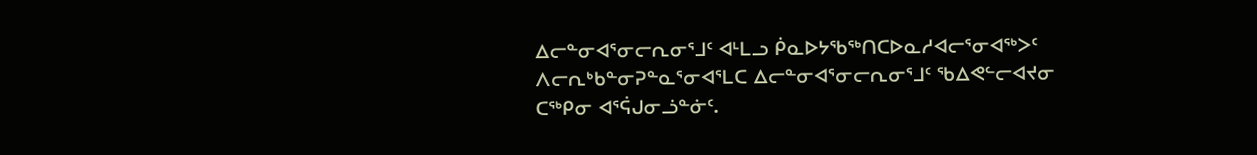ᐃᓕᓐᓂᐊᕐᓂᓕᕆᓂᕐᒧᑦ ᐊᒻᒪᓗ ᑮᓇᐅᔭᖃᖅᑎᑕᐅᓇᓱᐊᓕᕐᓂᐊᖅᐳᑦ ᐱᓕᕆᒃᑲᓐᓂᕈᓐᓇᕐᓂᐊᕐᒪᑕ ᐃᓕᓐᓂᐊᕐᓂᓕᕆᓂᕐᒧᑦ ᖃᐃᕙᓪᓕᐊᔪᓂ ᑕᖅᑭᓂ ᐊᕐᕌᒍᓂᓘᓐᓃᑦ.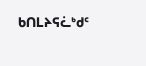ᑲᑎᒪᔨᕋᓛᒃᑯᑦ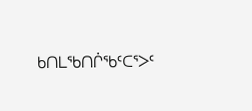ᑲᑎᒪᖃᑎᒌᖃᑦᑕᕐᐳᑦ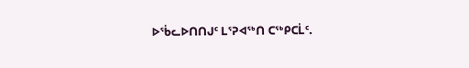ᐅᖄᓚᐅᑎᑎᒍᑦ ᒪᕐᕈᐊᖅᑎ ᑕᖅᑭᑕᒫᑦ.